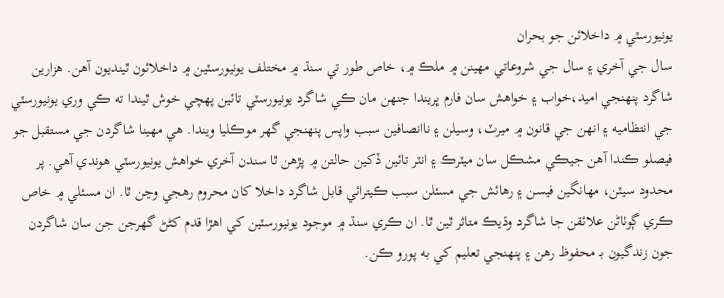يونيورسٽي ۾ داخلائن جو بحران
سال جي آخري ۽ سال جي شروعاتي مھينن ۾ ملڪ ۾، خاص طور تي سنڌ ۾ مختلف يونيورسٽين ۾ داخلائون ٿينديون آهن. هزارين شاگرد پنھنجي اميد،خواب ۽ خواهش سان فارم ڀريندا جنھن مان ڪي شاگرد يونيورسٽي تائين پهچي خوش ٿيندا ته ڪي وري يونيورسٽي جي انتظاميه ۽ انھن جي قانون ۾ ميرٽ، وسيلن ۽ ناانصافين سبب واپس پنھنجي گھر موڪليا ويندا. ھي مھينا شاگردن جي مستقبل جو فيصلو ڪندا آھن جيڪي مشڪل سان ميٽرڪ ۽ انٽر تائين ڏکين حالتن ۾ پڙهن ٿا سندن آخري خواهش يونيورسٽي هوندي آهي. پر محدود سيٽن، مهانگين فيسن ۽ رهائش جي مسئلن سبب ڪيترائي قابل شاگرد داخلا کان محروم رهجي وڃن ٿا. ان مسئلي ۾ خاص ڪري ڳوٺاڻن علائقن جا شاگرد وڌيڪ متاثر ٿين ٿا. ان ڪري سنڌ ۾ موجود يونيورسٽين کي اھڙا قدم کڻڻ گھرجن جن سان شاگردن جون زندگيون بـ محفوظ رھن ۽ پنھنجي تعليم کي به پورو ڪن.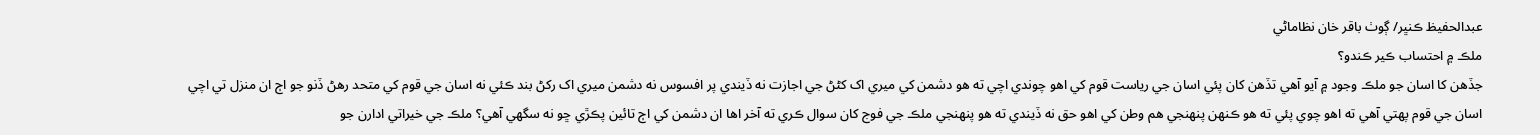عبدالحفيظ ڪنڀر/ ڳوٺ باقر خان نظاماڻي
ملڪ ۾ احتساب ڪير ڪندو؟
جڏهن کا اسان جو ملڪ وجود ۾ آيو آهي تڏهن کان پئي اسان جي رياست قوم کي اهو چوندي اچي ته هو دشمن کي ميري اک کڻڻ جي اجازت نه ڏيندي پر افسوس نه دشمن ميري اک رکڻ بند ڪئي نه اسان جي قوم کي متحد رهڻ ڏنو جو اڄ ان منزل تي اچي اسان جي قوم پهتي آهي ته اهو چوي پئي ته هو ڪنهن پنهنجي هم وطن کي اهو حق نه ڏيندي ته هو پنهنجي ملڪ جي فوج کان سوال ڪري ته آخر اها ان دشمن کي اڄ تائين پڪڙي ڇو نه سگهي آهي؟ ملڪ جي خيراتي ادارن جو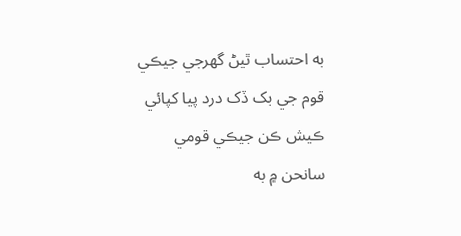به احتساب ٿيڻ گهرجي جيڪي قوم جي بک ڏک درد پيا کپائي ڪيش ڪن جيڪي قومي سانحن ۾ به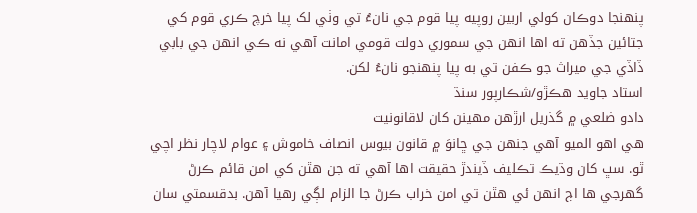پنهنجا دوڪان کولي اربين روپيه پيا قوم جي نانءُ تي وٺي لک پيا خرچ ڪري قوم کي جتائين جڏهن ته اها انهن جي سموري دولت قومي امانت آهي نه ڪي انهن جي بابي ڏاڏي جي ميراث جو ڪفن تي به پيا پنهنجو نانءُ لکن.
استاد جاويد هڪڙو/شڪارپور سنڌ
دادو ضلعي ۾ گذريل ارڙھن مھينن کان لاقانونيت
ھي اھو الميو آھي جنھن جي ڇانوَ ۾ قانون بيوس انصاف خاموش ۽ عوام لاچار نظر اچي ٿو. سڀ کان وڌيڪ تڪليف ڏيندڙ حقيقت اھا آھي ته جن ھٿن کي امن قائم ڪرڻ گھرجي ھا اڄ انھن ئي ھٿن تي امن خراب ڪرڻ جا الزام لڳي رھيا آھن. بدقسمتي سان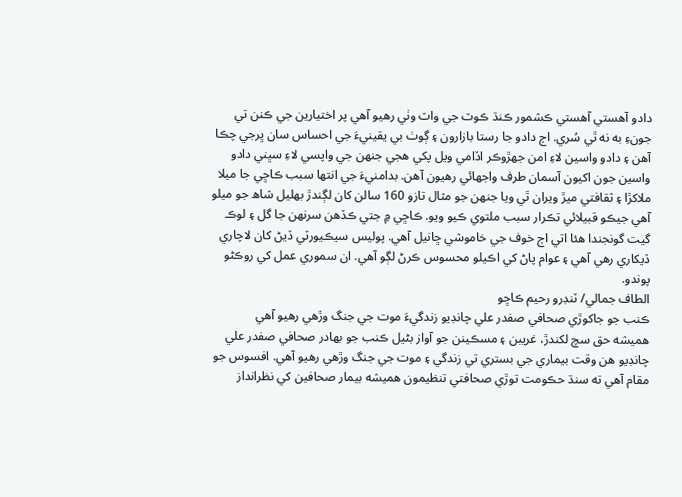دادو آهستي آهستي ڪشمور ڪنڌ ڪوٽ جي واٽ وٺي رهيو آھي پر اختيارين جي ڪنن تي جونءِ به نه ٿي سُري. اڄ دادو جا رستا بازارون ۽ ڳوٺ بي يقينيءَ جي احساس سان ڀرجي چڪا آھن ۽ دادو واسين لاءِ امن جھڙوڪر اڏامي ويل پکي ھجي جنھن جي واپسي لاءِ سڀني دادو واسين جون اکيون آسمان طرف واجھائي رھيون آھن. بدامنيءَ جي انتھا سبب ڪاڇي جا ميلا ملاکڙا ۽ ثقافتي ميڙ ويران ٿي ويا جنھن جو مثال تازو 160 سالن کان لڳندڙ بھليل شاھ جو ميلو آھي جيڪو قبيلائي تڪرار سبب ملتوي ڪيو ويو. ڪاڇي ۾ جتي ڪڏهن سرنھن جا گل ۽ لوڪ گيت گونجندا ھئا اتي اڄ خوف جي خاموشي ڇانيل آھي. پوليس سيڪيورٽي ڏيڻ کان لاچاري ڏيکاري رھي آھي ۽ عوام پاڻ کي اڪيلو محسوس ڪرڻ لڳو آهي. ان سموري عمل کي روڪڻو پوندو.
الطاف جمالي/ ٽنڊرو رحيم ڪاڇو
ڪنب جو جاکوڙي صحافي صفدر علي چانڊيو زندگيءَ موت جي جنگ وڙھي رھيو آھي
هميشه حق سچ لکندڙ، غريبن ۽ مسڪينن جو آواز بڻيل ڪنب جو بهادر صحافي صفدر علي چانڊيو هن وقت بيماري جي بستري تي زندگي ۽ موت جي جنگ وڙهي رهيو آهي. افسوس جو مقام آهي ته سنڌ حڪومت توڙي صحافتي تنظيمون هميشه بيمار صحافين کي نظرانداز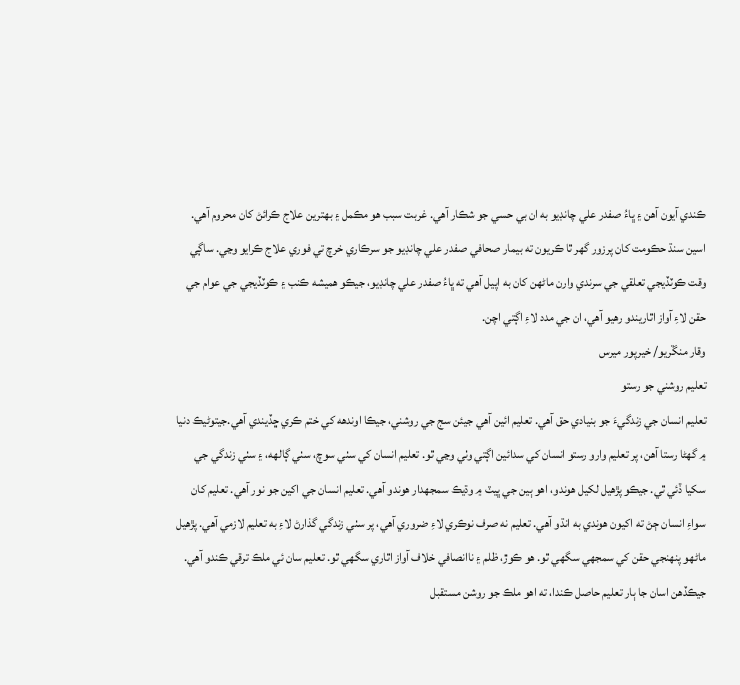ڪندي آيون آهن ۽ ڀاءُ صفدر علي چانڊيو به ان بي حسي جو شڪار آهي. غربت سبب هو مڪمل ۽ بهترين علاج ڪرائڻ کان محروم آهي. اسين سنڌ حڪومت کان پرزور گهر ٿا ڪريون ته بيمار صحافي صفدر علي چانڊيو جو سرڪاري خرچ تي فوري علاج ڪرايو وڃي. ساڳي وقت ڪوٽڏيجي تعلقي جي سرندي وارن ماڻهن کان به اپيل آهي ته ڀاءُ صفدر علي چانڊيو، جيڪو هميشه ڪنب ۽ ڪوٽڏيجي جي عوام جي حقن لاءِ آواز اٿاريندو رهيو آهي، ان جي مدد لاءِ اڳتي اچن.
وقار منڱريو/ خيرپور ميرس
تعليم روشني جو رستو
تعليم انسان جي زندگيءَ جو بنيادي حق آهي. تعليم ائين آهي جيئن سج جي روشني، جيڪا اوندهه کي ختم ڪري ڇڏيندي آهي.جيتوڻيڪ دنيا ۾ گهڻا رستا آهن، پر تعليم وارو رستو انسان کي سدائين اڳتي وٺي وڃي ٿو. تعليم انسان کي سٺي سوچ، سٺي ڳالهه، ۽ سٺي زندگي جي سکيا ڏئي ٿي. جيڪو پڙهيل لکيل هوندو، اهو ٻين جي ڀيٽ ۾ وڌيڪ سمجهدار هوندو آھي. تعليم انسان جي اکين جو نور آهي. تعليم کان سواءِ انسان ڄڻ ته اکيون هوندي به انڌو آهي. تعليم نه صرف نوڪري لاءِ ضروري آهي، پر سٺي زندگي گذارڻ لاءِ به تعليم لازمي آهي. پڙهيل ماڻهو پنهنجي حقن کي سمجهي سگهي ٿو. هو ڪوڙ، ظلم ۽ ناانصافي خلاف آواز اٿاري سگهي ٿو. تعليم سان ئي ملڪ ترقي ڪندو آهي. جيڪڏهن اسان جا ٻار تعليم حاصل ڪندا، ته اهو ملڪ جو روشن مستقبل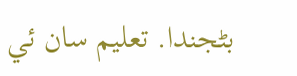بڻجندا. تعليم سان ئي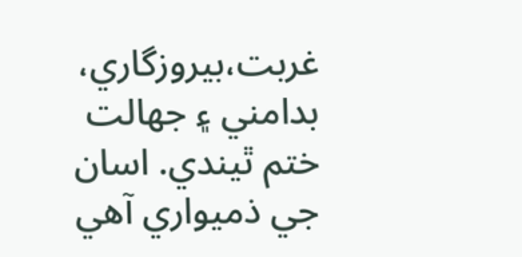غربت،بيروزگاري، بدامني ۽ جهالت ختم ٿيندي. اسان جي ذميواري آهي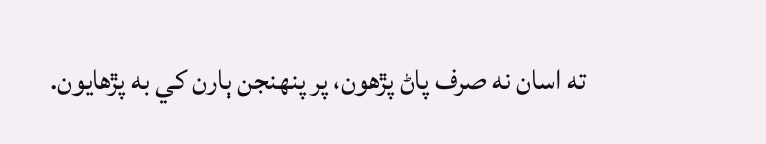ته اسان نه صرف پاڻ پڙهون، پر پنهنجن ٻارن کي به پڙهايون.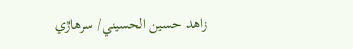زاھد حسين الحسيني/ سرھاڙي